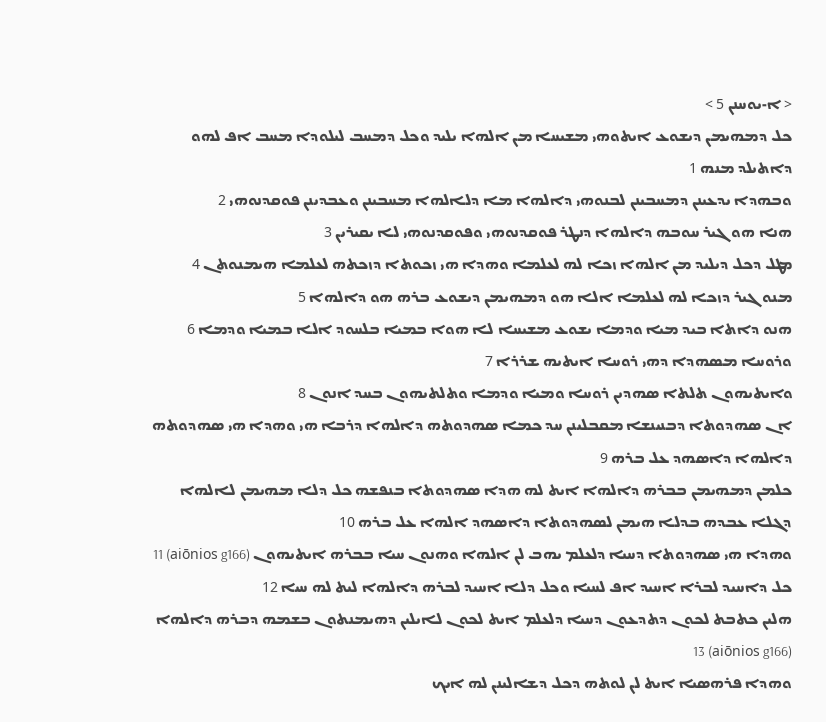< ܐ-ܝܘܚܢܢ 5 >
ܟܠ ܕܡܗܝܡܢ ܕܝܫܘܥ ܐܝܬܘܗܝ ܡܫܝܚܐ ܡܢ ܐܠܗܐ ܝܠܝܕ ܘܟܠ ܕܡܚܒ ܠܝܠܘܕܐ ܡܚܒ ܐܦ ܠܗܘ ܕܐܬܝܠܕ ܡܢܗ 1
ܘܒܗܕܐ ܝܕܥܝܢܢ ܕܡܚܒܝܢܢ ܠܒܢܘܗܝ ܕܐܠܗܐ ܡܐ ܕܠܐܠܗܐ ܡܚܒܝܢܢ ܘܥܒܕܝܢܢ ܦܘܩܕܢܘܗܝ 2
ܗܢܐ ܗܘ ܓܝܪ ܚܘܒܗ ܕܐܠܗܐ ܕܢܛܪ ܦܘܩܕܢܘܗܝ ܘܦܘܩܕܢܘܗܝ ܠܐ ܝܩܝܪܝܢ 3
ܡܛܠ ܕܟܠ ܕܝܠܝܕ ܡܢ ܐܠܗܐ ܙܟܐ ܠܗ ܠܥܠܡܐ ܘܗܕܐ ܗܝ ܙܟܘܬܐ ܕܙܟܬܗ ܠܥܠܡܐ ܗܝܡܢܘܬܢ 4
ܡܢܘ ܓܝܪ ܕܙܟܐ ܠܗ ܠܥܠܡܐ ܐܠܐ ܗܘ ܕܡܗܝܡܢ ܕܝܫܘܥ ܒܪܗ ܗܘ ܕܐܠܗܐ 5
ܗܢܘ ܕܐܬܐ ܒܝܕ ܡܝܐ ܘܕܡܐ ܝܫܘܥ ܡܫܝܚܐ ܠܐ ܗܘܐ ܒܡܝܐ ܒܠܚܘܕ ܐܠܐ ܒܡܝܐ ܘܕܡܐ 6
ܘܪܘܚܐ ܡܤܗܕܐ ܕܗܝ ܪܘܚܐ ܐܝܬܝܗ ܫܪܪܐ 7
ܘܐܝܬܝܗܘܢ ܬܠܬܐ ܤܗܕܝܢ ܪܘܚܐ ܘܡܝܐ ܘܕܡܐ ܘܬܠܬܝܗܘܢ ܒܚܕ ܐܢܘܢ 8
ܐܢ ܤܗܕܘܬܐ ܕܒܢܝܢܫܐ ܡܩܒܠܝܢܢ ܚܕ ܟܡܐ ܤܗܕܘܬܗ ܕܐܠܗܐ ܕܪܒܐ ܗܝ ܘܗܕܐ ܗܝ ܤܗܕܘܬܗ ܕܐܠܗܐ ܕܐܤܗܕ ܥܠ ܒܪܗ 9
ܟܠܡܢ ܕܡܗܝܡܢ ܒܒܪܗ ܕܐܠܗܐ ܐܝܬ ܠܗ ܗܕܐ ܤܗܕܘܬܐ ܒܢܦܫܗ ܟܠ ܕܠܐ ܡܗܝܡܢ ܠܐܠܗܐ ܕܓܠܐ ܥܒܕܗ ܒܕܠܐ ܗܝܡܢ ܠܤܗܕܘܬܐ ܕܐܤܗܕ ܐܠܗܐ ܥܠ ܒܪܗ 10
ܘܗܕܐ ܗܝ ܤܗܕܘܬܐ ܕܚܝܐ ܕܠܥܠܡ ܝܗܒ ܠܢ ܐܠܗܐ ܘܗܢܘܢ ܚܝܐ ܒܒܪܗ ܐܝܬܝܗܘܢ (aiōnios g166) 11
ܟܠ ܕܐܚܝܕ ܠܒܪܐ ܐܚܝܕ ܐܦ ܠܚܝܐ ܘܟܠ ܕܠܐ ܐܚܝܕ ܠܒܪܗ ܕܐܠܗܐ ܠܝܬ ܠܗ ܚܝܐ 12
ܗܠܝܢ ܟܬܒܬ ܠܟܘܢ ܕܬܕܥܘܢ ܕܚܝܐ ܕܠܥܠܡ ܐܝܬ ܠܟܘܢ ܠܐܝܠܝܢ ܕܗܝܡܢܬܘܢ ܒܫܡܗ ܕܒܪܗ ܕܐܠܗܐ (aiōnios g166) 13
ܘܗܕܐ ܦܪܗܤܝܐ ܐܝܬ ܠܢ ܠܘܬܗ ܕܟܠ ܕܫܐܠܝܢܢ ܠܗ ܐܝܟ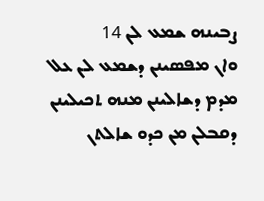ܨܒܝܢܗ ܫܡܥ ܠܢ 14
ܘܐܢ ܡܦܤܝܢܢ ܕܫܡܥ ܠܢ ܥܠ ܡܕܡ ܕܫܐܠܝܢܢ ܡܢܗ ܬܟܝܠܝܢܢ ܕܩܒܠܢ ܡܢ ܟܕܘ ܫܐܠܬܢ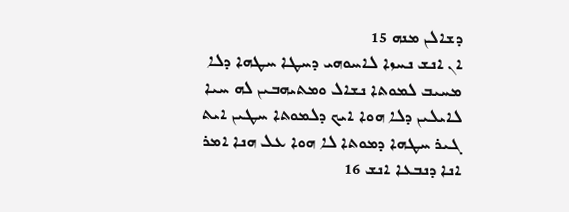ܕܫܐܠܢ ܡܢܗ 15
ܐܢ ܐܢܫ ܢܚܙܐ ܠܐܚܘܗܝ ܕܚܛܐ ܚܛܗܐ ܕܠܐ ܡܚܝܒ ܠܡܘܬܐ ܢܫܐܠ ܘܡܬܝܗܒܝܢ ܠܗ ܚܝܐ ܠܐܝܠܝܢ ܕܠܐ ܗܘܐ ܐܝܟ ܕܠܡܘܬܐ ܚܛܝܢ ܐܝܬ ܓܝܪ ܚܛܗܐ ܕܡܘܬܐ ܠܐ ܗܘܐ ܥܠ ܗܢܐ ܐܡܪ ܐܢܐ ܕܢܒܥܐ ܐܢܫ 16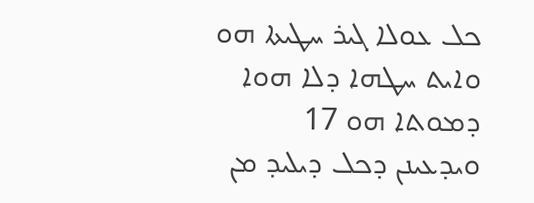ܟܠ ܥܘܠܐ ܓܝܪ ܚܛܝܬܐ ܗܘ ܘܐܝܬ ܚܛܗܐ ܕܠܐ ܗܘܐ ܕܡܘܬܐ ܗܘ 17
ܘܝܕܥܝܢܢ ܕܟܠ ܕܝܠܝܕ ܡܢ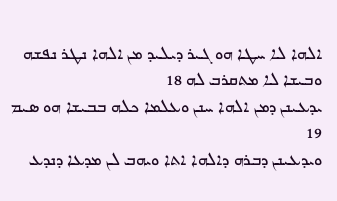ܐܠܗܐ ܠܐ ܚܛܐ ܗܘ ܓܝܪ ܕܝܠܝܕ ܡܢ ܐܠܗܐ ܢܛܪ ܢܦܫܗ ܘܒܝܫܐ ܠܐ ܡܬܩܪܒ ܠܗ 18
ܝܕܥܝܢܢ ܕܡܢ ܐܠܗܐ ܚܢܢ ܘܥܠܡܐ ܟܠܗ ܒܒܝܫܐ ܗܘ ܤܝܡ 19
ܘܝܕܥܝܢܢ ܕܒܪܗ ܕܐܠܗܐ ܐܬܐ ܘܝܗܒ ܠܢ ܡܕܥܐ ܕܢܕܥ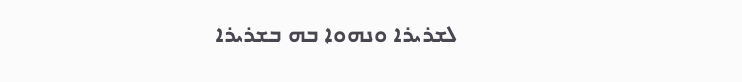ܠܫܪܝܪܐ ܘܢܗܘܐ ܒܗ ܒܫܪܝܪܐ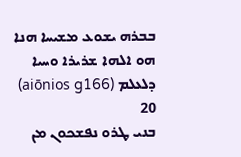ܒܒܪܗ ܝܫܘܥ ܡܫܝܚܐ ܗܢܐ ܗܘ ܐܠܗܐ ܫܪܝܪܐ ܘܚܝܐ ܕܠܥܠܡ (aiōnios g166) 20
ܒܢܝ ܛܪܘ ܢܦܫܟܘܢ ܡܢ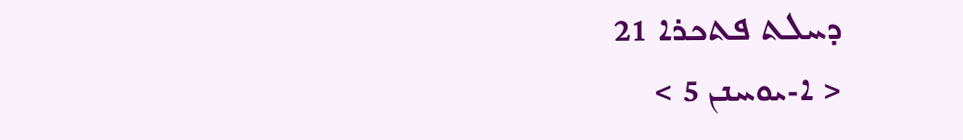ܕܚܠܬ ܦܬܟܪܐ 21
< ܐ-ܝܘܚܢܢ 5 >